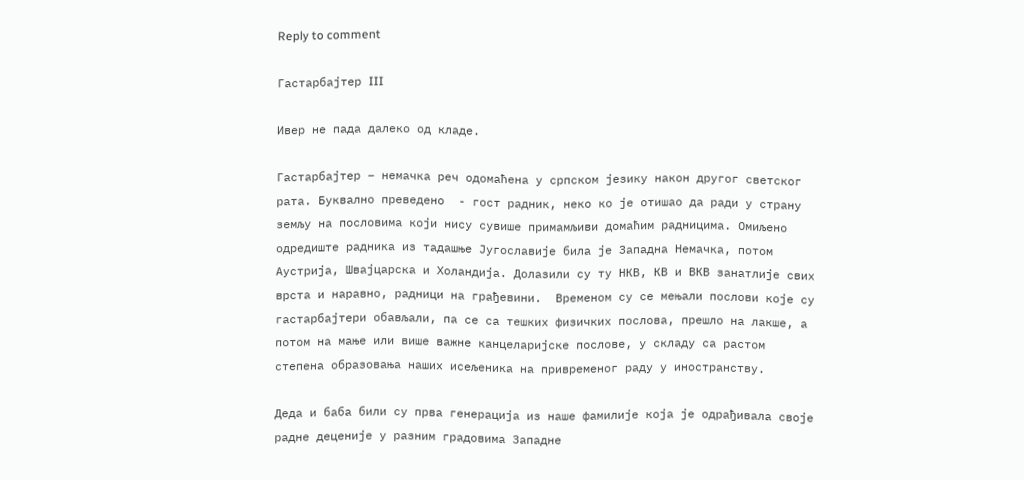Reply to comment

Гастарбајтер III

Ивер не пада далеко од кладе.

Гастарбајтер – немачка реч одомаћена у српском језику након другог светског рата. Буквално преведено  - гост радник, неко ко је отишао да ради у страну земљу на пословима који нису сувише примамљиви домаћим радницима. Омиљено одредиште радника из тадашње Југославије била је Западна Немачка, потом Аустрија, Швајцарска и Холандија. Долазили су ту НКВ, КВ и ВКВ занатлије свих врста и наравно, радници на грађевини.  Временом су се мењали послови које су гастарбајтери обављали, па се са тешких физичких послова, прешло на лакше, а потом на мање или више важне канцеларијске послове, у складу са растом степена образовања наших исељеника на привременог раду у иностранству.

Деда и баба били су прва генерација из наше фамилије која је одрађивала своје радне деценије у разним градовима Западне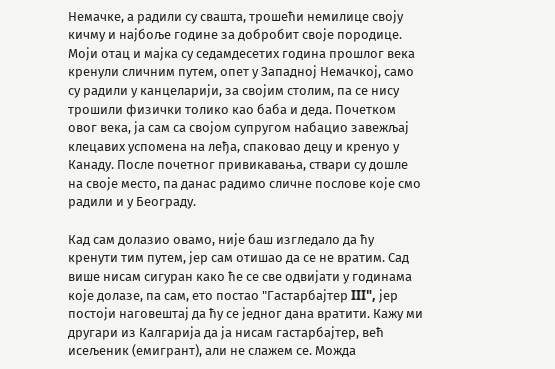Немачке, а радили су свашта, трошећи немилице своју кичму и најбоље године за добробит своје породице. Моји отац и мајка су седамдесетих година прошлог века кренули сличним путем, опет у Западној Немачкој, само су радили у канцеларији, за својим столим, па се нису трошили физички толико као баба и деда. Почетком овог века, ја сам са својом супругом набацио завежљај клецавих успомена на леђа, спаковао децу и кренуо у Канаду. После почетног привикавања, ствари су дошле на своје место, па данас радимо сличне послове које смо радили и у Београду.

Кад сам долазио овамо, није баш изгледало да ћу кренути тим путем, јер сам отишао да се не вратим. Сад више нисам сигуран како ће се све одвијати у годинама које долазе, па сам, ето постао "Гастарбајтер III", јер постоји наговештај да ћу се једног дана вратити. Кажу ми другари из Калгарија да ја нисам гастарбајтер, већ исељеник (емигрант), али не слажем се. Можда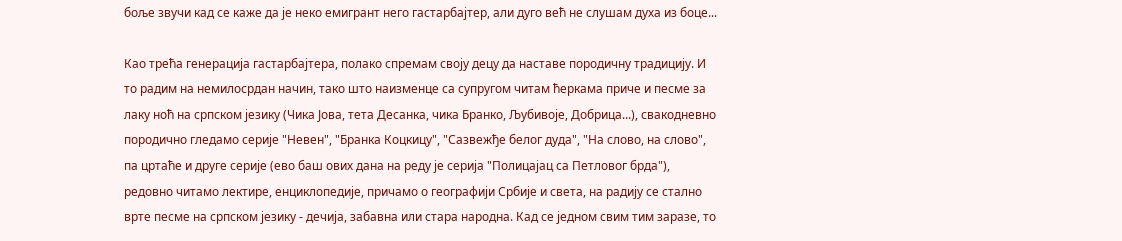боље звучи кад се каже да је неко емигрант него гастарбајтер, али дуго већ не слушам духа из боце...

Као трећа генерација гастарбајтера, полако спремам своју децу да наставе породичну традицију. И то радим на немилосрдан начин, тако што наизменце са супругом читам ћеркама приче и песме за лаку ноћ на српском језику (Чика Јова, тета Десанка, чика Бранко, Љубивоје, Добрица...), свакодневно породично гледамо серије "Невен", "Бранка Коцкицу", "Сазвежђе белог дуда", "На слово, на слово", па цртаће и друге серије (ево баш ових дана на реду је серија "Полицајац са Петловог брда"), редовно читамо лектире, енциклопедије, причамо о географији Србије и света, на радију се стално врте песме на српском језику - дечија, забавна или стара народна. Кад се једном свим тим заразе, то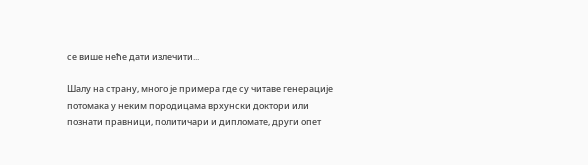се више неће дати излечити...

Шалу на страну, много је примера где су читаве генерације потомака у неким породицама врхунски доктори или познати правници, политичари и дипломате, други опет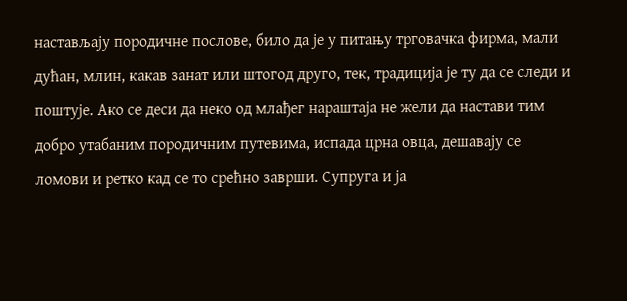настављају породичне послове, било да је у питању трговачка фирма, мали дућан, млин, какав занат или штогод друго, тек, традиција је ту да се следи и поштује. Ако се деси да неко од млађег нараштаја не жели да настави тим добро утабаним породичним путевима, испада црна овца, дешавају се ломови и ретко кад се то срећно заврши. Супруга и ја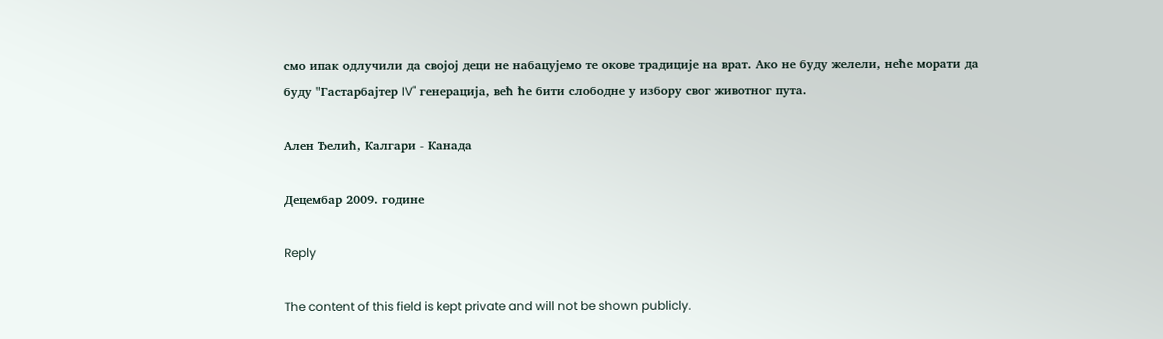смо ипак одлучили да својој деци не набацујемо те окове традиције на врат. Ако не буду желели, неће морати да буду "Гастарбајтер IV" генерација, већ ће бити слободне у избору свог животног пута.

Ален Ђелић, Калгари - Канада

Децембар 2009. године

Reply

The content of this field is kept private and will not be shown publicly.